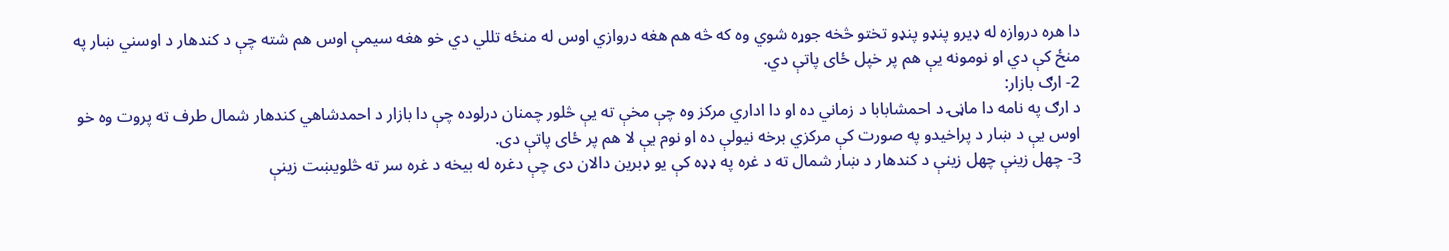دا هره دروازه له ډيرو پنډو پنډو تختو څخه جوړه شوي وه که څه هم هغه دروازي اوس له منځه تللي دي خو هغه سيمې اوس هم شته چې د کندهار د اوسني ښار په منځ کې دي او نومونه يې هم پر خپل ځای پاتې دي.
2- ارګ بازار:
د ارګ په نامه دا ماڼۍ د احمشابابا د زماني ده او دا اداري مرکز وه چې مخې ته يې څلور چمنان درلوده چې دا بازار د احمدشاهي کندهار شمال طرف ته پروت وه خو اوس يې د ښار د پراخيدو په صورت کې مرکزي برخه نيولې ده او نوم يې لا هم پر ځای پاتې دی.
3- چهل زينې چهل زينې د کندهار د ښار شمال ته د غره په ډډه کې يو ډبرين دالان دی چې دغره له بيخه د غره سر ته څلويښت زينې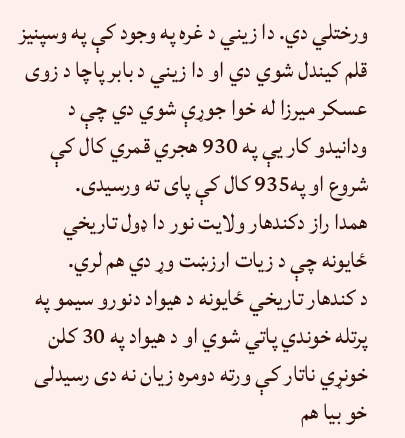ورختلي دي. دا زيني د غره په وجود کې په وسپنيز قلم کيندل شوي دي او دا زيني د بابر پاچا د زوی عسکر ميرزا له خوا جوړې شوي دي چې د ودانيدو کار يې په 930 هجري قمري کال کې شروع او په935 کال کې پای ته ورسيدی.
همدا راز دکندهار ولايت نور دا ډول تاريخي ځايونه چې د زيات ارزښت وړ دي هم لري.
د کندهار تاريخي ځايونه د هيواد دنورو سيمو په پرتله خوندي پاتي شوي او د هيواد په 30 کلن خونړي ناتار کې ورته دومره زيان نه دی رسيدلی خو بيا هم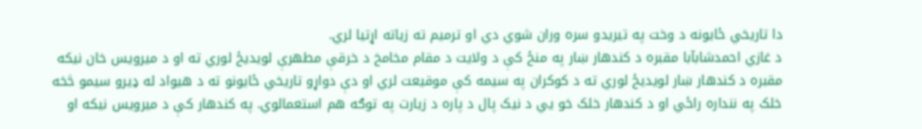دا تاريخي ځايونه د وخت په تيريدو سره وران شوي دي او ترميم ته زياته اړتيا لري.
د غازي احمدشابآبا مقبره د کندهار ښار په منځ کې د ولايت د مقام مخامخ د خرقې مطهرې لويديځ لوري ته او د ميرويس خان نيکه مقبره د کندهار ښار لويديځ لوري ته د کوکران په سيمه کې موقيعت لري او دې دواړو تاريخي ځايونو ته د هيواد له ډيرو سيمو څخه خلک په ننداره راځي او د کندهار خلک خو يي د نيک پال د پاره د زيارت په توګه هم استعمالوي. په کندهار کې د ميرويس نيکه او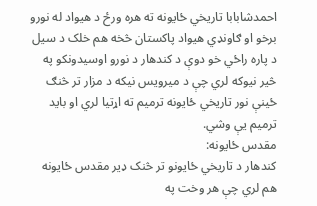احمدشابابا تاريخي ځايونه ته هره ورځ د هيواد له نورو برخو او ګاونډي هيواد پاکستان څخه هم خلک د سيل د پاره راځي خو دوې د کندهار د نورو اوسيدونکو په څير نيوکه لري چې د ميرويس نيکه د مزار تر څنګ ځينې نور تاريخي ځايونه ترميم ته اړتيا لري او بايد ترميم يې وشي.
مقدس ځايونه:
کندهار د تاريخي ځايونو تر څنک ډير مقدس ځايونه هم لري چې هر وخت په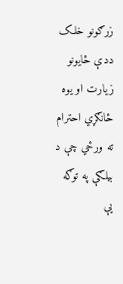زرګونو خلک ددې ځايونو زيارت او يوه ځانګړي احترام ته ورځي چې د بيلګې په توګه يې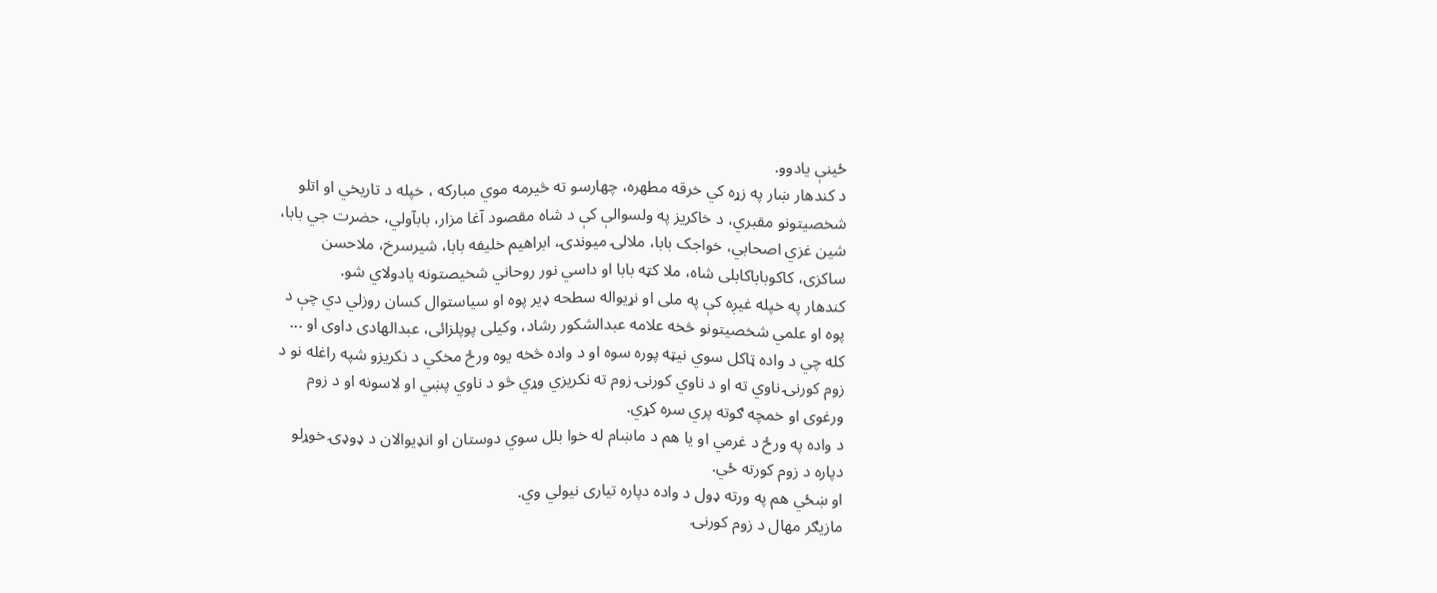ځينې يادوو.
د کندهار ښار په زړه کي خرقه مطهره، چهارسو ته څيرمه موي مبارکه ، خپله د تاريخي او اتلو شخصيتونو مقبري، د خاکريز په ولسوالې کې د شاه مقصود آغا مزار، بابآولي، حضرت جي بابا، شين غزي اصحابي، خواجک بابا، ملالۍ ميوندۍ، ابراهيم خليفه بابا، شيرسرخ، ملاحسن ساکزى، کاکوباباکابلى شاه، ملا کټه بابا او داسي نور روحاني شخيصتونه يادولاي شو.
کندهار په خپله غيږه کې په ملی او نړيواله سطحه ډير پوه او سياستوال کسان روزلي دي چې د پوه او علمي شخصيتونو څخه علامه عبدالشکور رشاد، وکيلی پوپلزائی، عبدالهادی داوی او ...
کله چي د واده ټاکل سوي نيټه پوره سوه او د واده څخه يوه ورځ مخکي د نکريزو شپه راغله نو د زوم کورنۍ ناوي ته او د ناوي کورنۍ زوم ته نکريزي وړي څو د ناوي پښي او لاسونه او د زوم ورغوى او خمچه ګوته پري سره کړي.
د واده په ورځ د غرمي او يا هم د ماښام له خوا بلل سوي دوستان او انډيوالان د ډوډۍ خوړلو دپاره د زوم کورته ځي.
او ښځي هم په ورته ډول د واده دپاره تيارى نيولي وي.
مازيګر مهال د زوم کورنۍ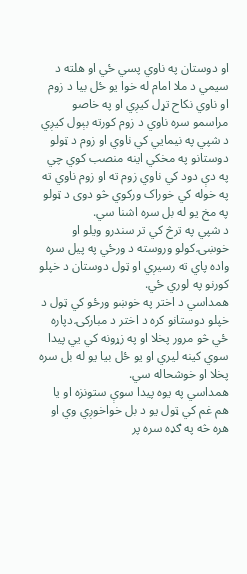او دوستان په ناوي پسي ځي او هلته د سيمي د ملا امام له خوا يو ځل بيا د زوم او ناوي نکاح تړل کيږي او په خاصو مراسمو سره ناوي د زوم کورته بېول کيږي د شپي په نيمايي کي ناوي او زوم د ټولو دوستانو په مخکي اينه منصب کوي چي په دې دود کي ناوي زوم ته او زوم ناوي ته په خوله کي خوراک ورکوي څو دوى د ټولو په مخ يو له بل سره اشنا سي.
د شپي په ترڅ کي تر سندرو ويلو او خوښۍ کولو وروسته د ورځي په پيل سره واده پاي ته رسيږي او ټول دوستان د خپلو کورنو په لوري ځي.
همداسي د اختر په خوښو ورځو کي ټول د خپلو دوستانو کره د اختر د مبارکۍ دپاره ځي څو مرور پخلا او په زړونه کي يي پيدا سوي کينه ليري او يو ځل بيا يو له بل سره پخلا او خوشحاله سي.
همداسي په يوه پيدا سوې ستونزه او يا هم غم کي ټول يو د بل خواخوږي وي او هره څه په ګډه سره پر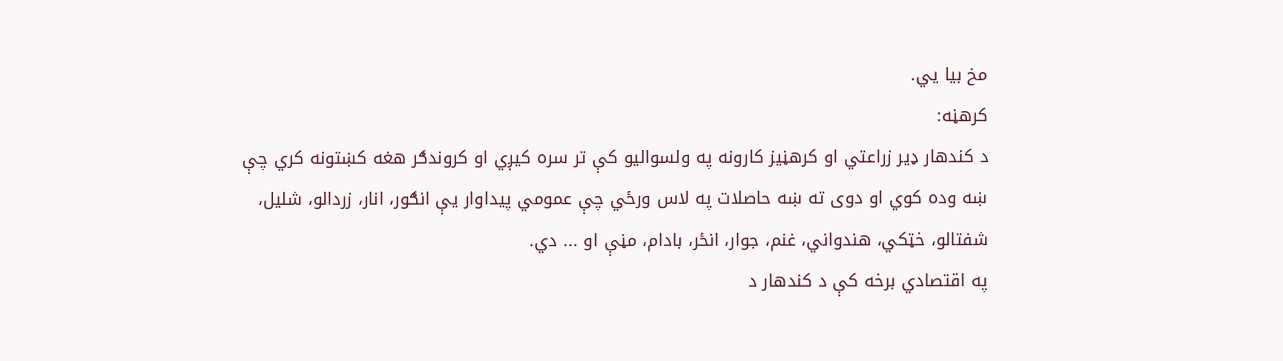مخ بيا يي.
کرهڼه:
د کندهار ډير زراعتي او کرهڼيز کارونه په ولسواليو کې تر سره کيږي او کروندګر هغه کښتونه کري چې ښه وده کوي او دوی ته ښه حاصلات په لاس ورځي چې عمومي پيداوار يې انګور، انار، زردالو، شليل، شفتالو، خټکي، هندواني، غنم، جوار، انځر، بادام، مڼې او ... دي.
په اقتصادي برخه کې د کندهار د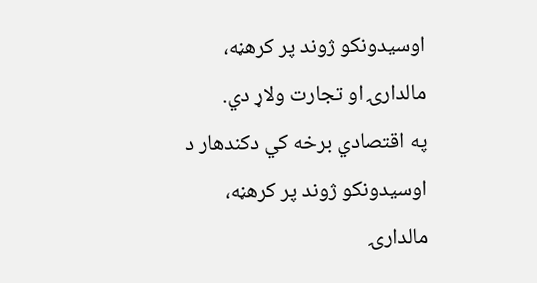اوسيدونکو ژوند پر کرهڼه، مالدارۍ او تجارت ولاړ دي.
په اقتصادي برخه کي دکندهار د اوسيدونکو ژوند پر کرهڼه، مالدارۍ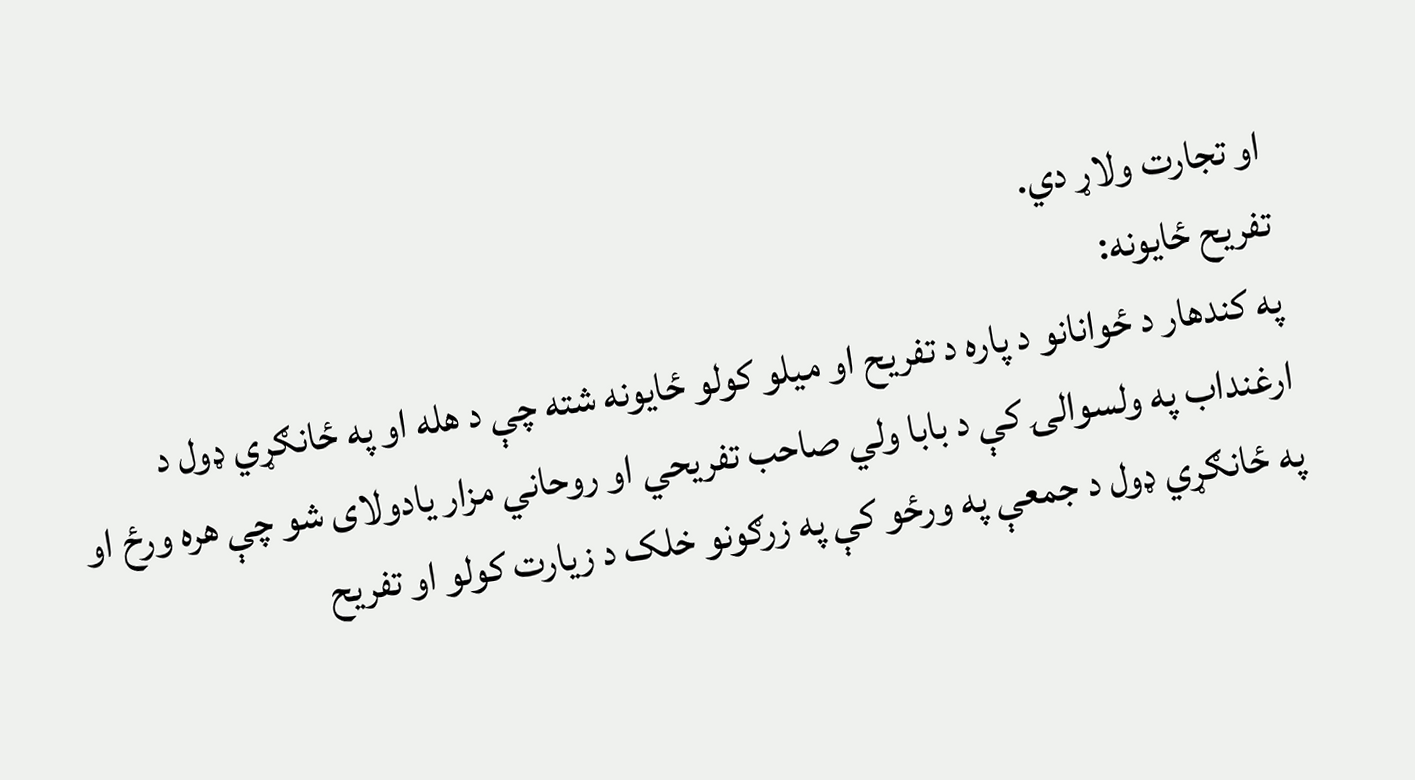او تجارت ولاړ دي.
تفريح ځايونه:
په کندهار د ځوانانو د پاره د تفريح او ميلو کولو ځايونه شته چې د هله او په ځانګړي ډول د ارغنداب په ولسوالۍ کې د بابا ولي صاحب تفريحي او روحاني مزار يادولای شو چې هره ورځ او په ځانګړي ډول د جمعې په ورځو کې په زرګونو خلک د زيارت کولو او تفريح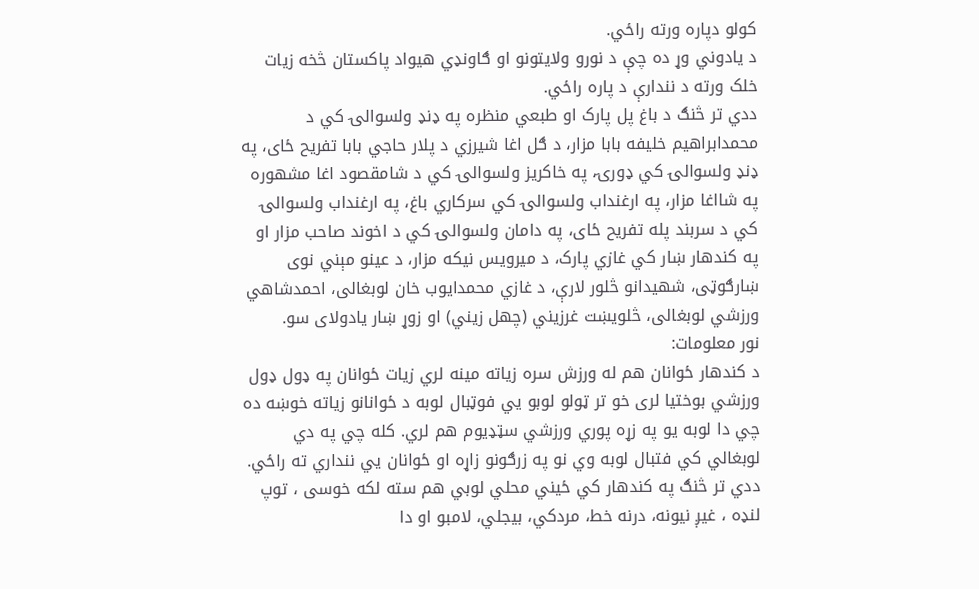کولو دپاره ورته راځي.
د يادوني وړ ده چې د نورو ولايتونو او ګاونډي هيواد پاکستان څخه زيات خلک ورته د نندارې د پاره راځي.
ددي تر څنګ د باغ پل پارک او طبعي منظره په ډنډ ولسوالۍ کي د محمدابراهيم خليفه بابا مزار، د ګل اغا شيرزي د پلار حاجي بابا تفريح ځاى، په ډنډ ولسوالۍ کي ډورۍ، په خاکريز ولسوالۍ کي د شامقصود اغا مشهوره په شااغا مزار، په ارغنداب ولسوالۍ کي سرکاري باغ، په ارغنداب ولسوالۍ کي د سربند پله تفريح ځاى، په دامان ولسوالۍ کي د اخوند صاحب مزار او په کندهار ښار کي غازي پارک، د ميرويس نيکه مزار، د عينو مېني نوى ښارګوټى، شهيدانو څلور لارې، د غازي محمدايوب خان لوبغالى، احمدشاهي ورزشي لوبغالى، څلويښت غرزيني (چهل زيني) او زوړ ښار يادولاى سو.
نور معلومات:
د کندهار ځوانان هم له ورزش سره زياته مينه لري زيات ځوانان په ډول ډول ورزشي بوختيا لری خو تر ټولو لوبو يي فوټبال لوبه د ځوانانو زياته خوښه ده چي دا لوبه يو په زړه پوري ورزشي سټډيوم هم لري. کله چي په دي لوبغالي کي فتبال لوبه وي نو په زرګونو زاړه او ځوانان يي ننداري ته راځي.
ددي تر څنګ په کندهار کي ځيني محلي لوبي هم سته لکه خوسى ، توپ لنډه ، غيږ نيونه، درنه خط، مردکي، بيجلي، لامبو او دا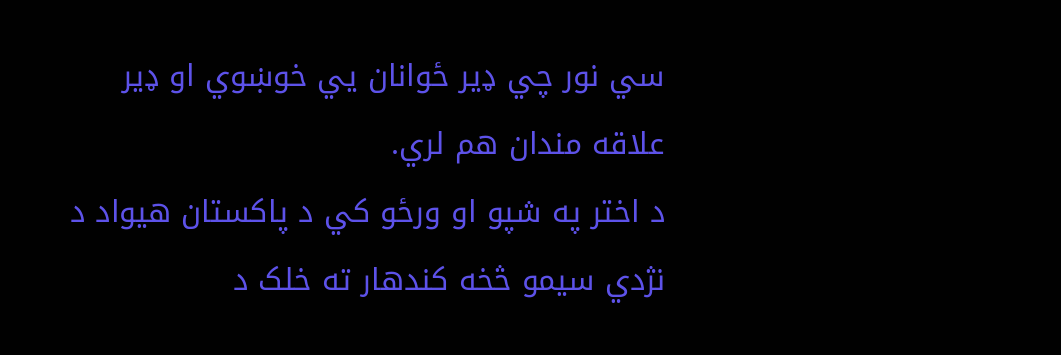سي نور چي ډير ځوانان يي خوښوي او ډير علاقه مندان هم لري.
د اختر په شپو او ورځو کي د پاکستان هيواد د نژدي سيمو څخه کندهار ته خلک د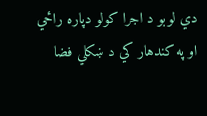دي لوبو د اجرا کولو دپاره راځي او په کندهار کي د ښکلي فضا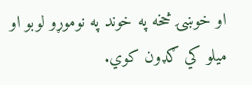او خوښۍ څخه په خوند په نوموړو لوبو او ميلو کي ګډون کوي.